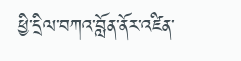ཕྱི་དྲིལ་བཀའ་བློན་ནོར་འཛིན་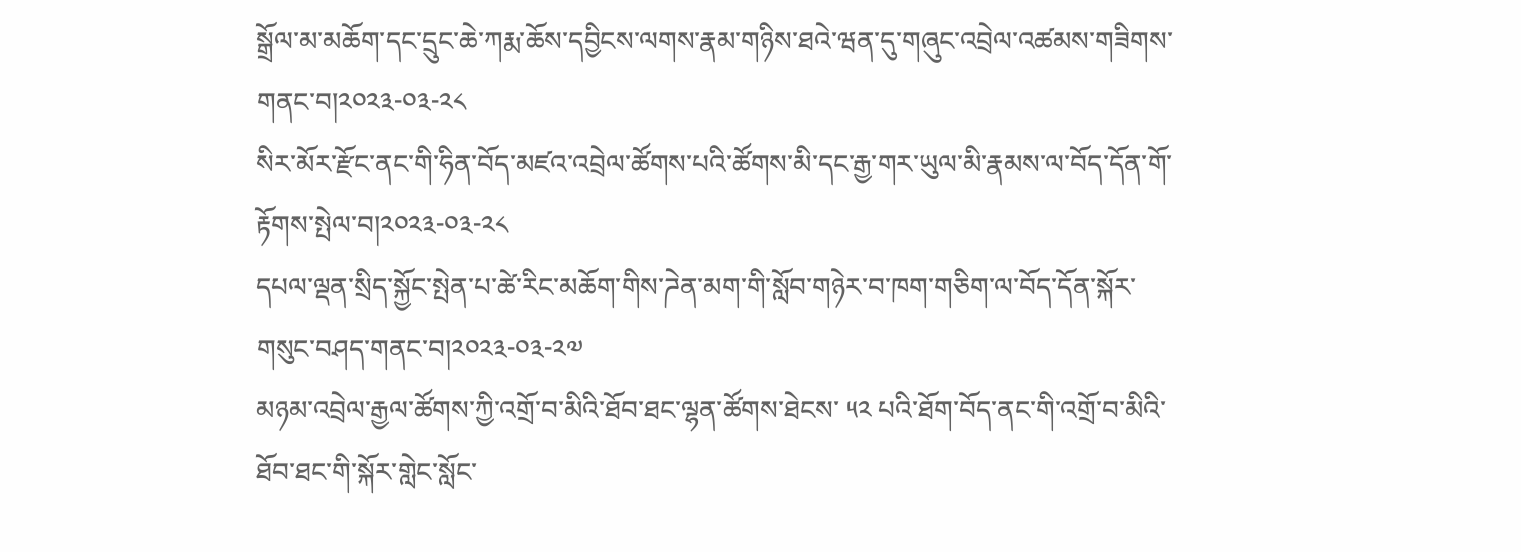སྒྲོལ་མ་མཆོག་དང་དྲུང་ཆེ་ཀརྨ་ཆོས་དབྱིངས་ལགས་རྣམ་གཉིས་ཐའེ་ཝན་དུ་གཞུང་འབྲེལ་འཚམས་གཟིགས་གནང་བ།༢༠༢༣-༠༣-༢༨
སིར་མོར་རྫོང་ནང་གི་ཧིན་བོད་མཛའ་འབྲེལ་ཚོགས་པའི་ཚོགས་མི་དང་རྒྱ་གར་ཡུལ་མི་རྣམས་ལ་བོད་དོན་གོ་རྟོགས་སྤེལ་བ།༢༠༢༣-༠༣-༢༨
དཔལ་ལྡན་སྲིད་སྐྱོང་སྤེན་པ་ཚེ་རིང་མཆོག་གིས་ཌེན་མག་གི་སློབ་གཉེར་བ་ཁག་གཅིག་ལ་བོད་དོན་སྐོར་གསུང་བཤད་གནང་བ།༢༠༢༣-༠༣-༢༧
མཉམ་འབྲེལ་རྒྱལ་ཚོགས་ཀྱི་འགྲོ་བ་མིའི་ཐོབ་ཐང་ལྷན་ཚོགས་ཐེངས་ ༥༢ པའི་ཐོག་བོད་ནང་གི་འགྲོ་བ་མིའི་ཐོབ་ཐང་གི་སྐོར་གླེང་སློང་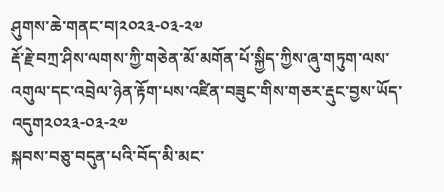ཤུགས་ཆེ་གནང་བ།༢༠༢༣-༠༣-༢༧
རྡོ་རྗེ་བཀྲ་ཤིས་ལགས་ཀྱི་གཅེན་མོ་མགོན་པོ་སྐྱིད་ཀྱིས་ཞུ་གཏུག་ལས་འགུལ་དང་འབྲེལ་ཉེན་རྟོག་པས་འཛིན་བཟུང་གིས་གཅར་རྡུང་བྱས་ཡོད་འདུག༢༠༢༣-༠༣-༢༧
སྐབས་བཅུ་བདུན་པའི་བོད་མི་མང་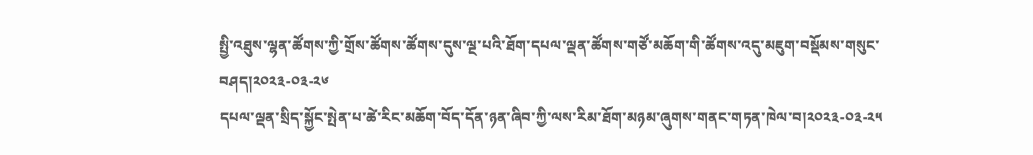སྤྱི་འཐུས་ལྷན་ཚོགས་ཀྱི་གྲོས་ཚོགས་ཚོགས་དུས་ལྔ་པའི་ཐོག་དཔལ་ལྡན་ཚོགས་གཙོ་མཆོག་གི་ཚོགས་འདུ་མཇུག་བསྡོམས་གསུང་བཤད།༢༠༢༣-༠༣-༢༦
དཔལ་ལྡན་སྲིད་སྐྱོང་སྤེན་པ་ཚེ་རིང་མཆོག་བོད་དོན་ཉན་ཞིབ་ཀྱི་ལས་རིམ་ཐོག་མཉམ་ཞུགས་གནང་གཏན་ཁེལ་བ།༢༠༢༣-༠༣-༢༥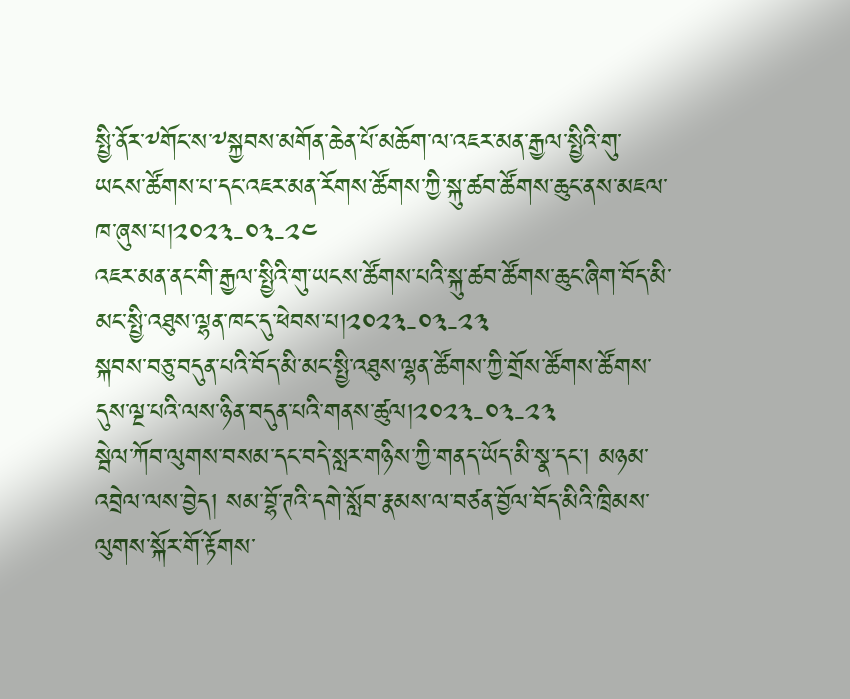སྤྱི་ནོར་༸གོང་ས་༸སྐྱབས་མགོན་ཆེན་པོ་མཆོག་ལ་འཇར་མན་རྒྱལ་སྤྱིའི་གུ་ཡངས་ཚོགས་པ་དང་འཇར་མན་རོགས་ཚོགས་ཀྱི་སྐུ་ཚབ་ཚོགས་ཆུང་ནས་མཇལ་ཁ་ཞུས་པ།༢༠༢༣-༠༣-༢༤
འཇར་མན་ནང་གི་རྒྱལ་སྤྱིའི་གུ་ཡངས་ཚོགས་པའི་སྐུ་ཚབ་ཚོགས་ཆུང་ཞིག་བོད་མི་མང་སྤྱི་འཐུས་ལྷན་ཁང་དུ་ཕེབས་པ།༢༠༢༣-༠༣-༢༣
སྐབས་བཅུ་བདུན་པའི་བོད་མི་མང་སྤྱི་འཐུས་ལྷན་ཚོགས་ཀྱི་གྲོས་ཚོགས་ཚོགས་དུས་ལྔ་པའི་ལས་ཉིན་བདུན་པའི་གནས་ཚུལ།༢༠༢༣-༠༣-༢༣
སྦེལ་ཀོབ་ལུགས་བསམ་དང་བདེ་སླར་གཉིས་ཀྱི་གནད་ཡོད་མི་སྣ་དང་། མཉམ་འབྲེལ་ལས་བྱེད། སམ་བྷོ་ཊའི་དགེ་སློབ་རྣམས་ལ་བཙན་བྱོལ་བོད་མིའི་ཁྲིམས་ལུགས་སྐོར་གོ་རྟོགས་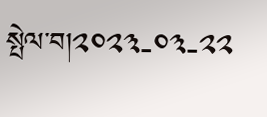སྤེལ་བ།༢༠༢༣-༠༣-༢༢